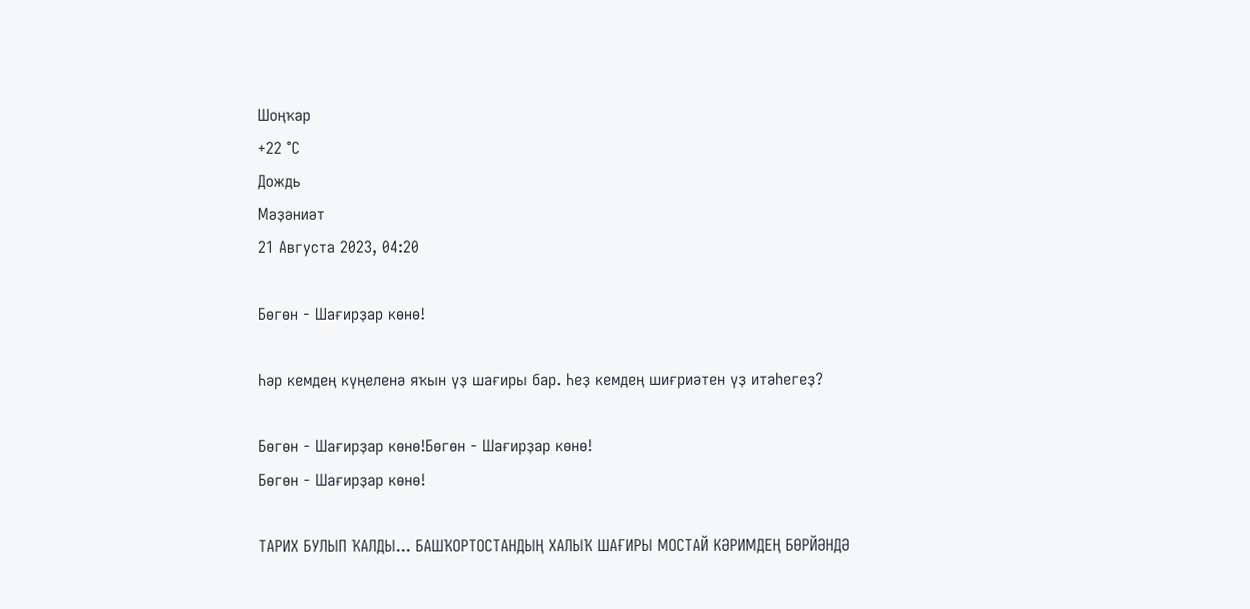Шоңҡар
+22 °С
Дождь
Мәҙәниәт
21 Августа 2023, 04:20

Бөгөн - Шағирҙар көнө!

Һәр кемдең күңеленә яҡын үҙ шағиры бар. Һеҙ кемдең шиғриәтен үҙ итәһегеҙ?

Бөгөн - Шағирҙар көнө!Бөгөн - Шағирҙар көнө!
Бөгөн - Шағирҙар көнө!

ТАРИХ БУЛЫП ҠАЛДЫ... БАШҠОРТОСТАНДЫҢ ХАЛЫҠ ШАҒИРЫ МОСТАЙ КӘРИМДЕҢ БӨРЙӘНДӘ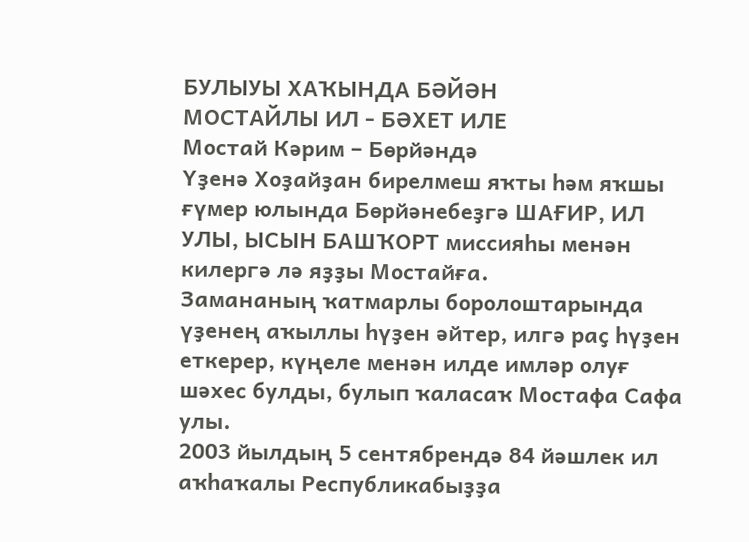БУЛЫУЫ ХАҠЫНДА БӘЙӘН
МОСТАЙЛЫ ИЛ - БӘХЕТ ИЛЕ
Мостай Кәрим – Бөрйәндә
Үҙенә Хоҙайҙан бирелмеш яҡты һәм яҡшы ғүмер юлында Бөрйәнебеҙгә ШАҒИР, ИЛ УЛЫ, ЫСЫН БАШҠОРТ миссияһы менән килергә лә яҙҙы Мостайға.
Замананың ҡатмарлы боролоштарында үҙенең аҡыллы һүҙен әйтер, илгә раҫ һүҙен еткерер, күңеле менән илде имләр олуғ шәхес булды, булып ҡаласаҡ Мостафа Сафа улы.
2003 йылдың 5 сентябрендә 84 йәшлек ил аҡһаҡалы Республикабыҙҙа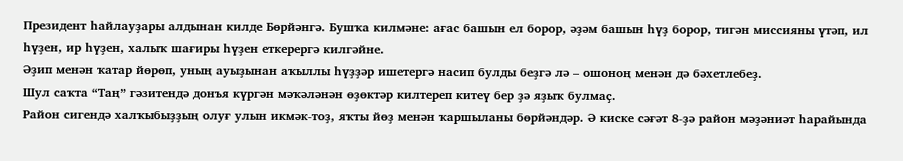Президент һайлауҙары алдынан килде Бөрйәнгә. Бушҡа килмәне: ағас башын ел борор, әҙәм башын һүҙ борор, тигән миссияны үтәп, ил һүҙен, ир һүҙен, халыҡ шағиры һүҙен еткерергә килгәйне.
Әҙип менән ҡатар йөрөп, уның ауыҙынан аҡыллы һүҙҙәр ишетергә насип булды беҙгә лә – ошоноң менән дә бәхетлебеҙ.
Шул саҡта “Таң” гәзитендә донъя күргән мәҡәләнән өҙөктәр килтереп китеү бер ҙә яҙыҡ булмаҫ.
Район сигендә халҡыбыҙҙың олуғ улын икмәк-тоҙ, яҡты йөҙ менән ҡаршыланы бөрйәндәр. Ә киске сәғәт 8-ҙә район мәҙәниәт һарайында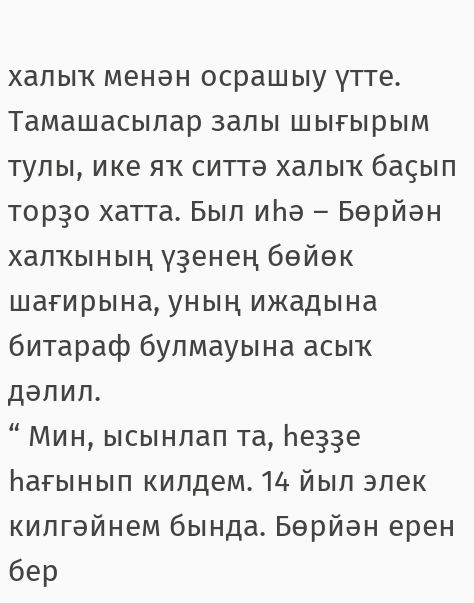халыҡ менән осрашыу үтте. Тамашасылар залы шығырым тулы, ике яҡ ситтә халыҡ баҫып торҙо хатта. Был иһә – Бөрйән халҡының үҙенең бөйөк шағирына, уның ижадына битараф булмауына асыҡ дәлил.
“ Мин, ысынлап та, һеҙҙе һағынып килдем. 14 йыл элек килгәйнем бында. Бөрйән ерен бер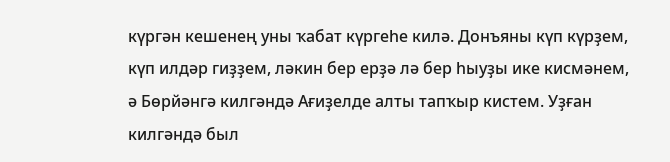күргән кешенең уны ҡабат күргеһе килә. Донъяны күп күрҙем, күп илдәр гиҙҙем, ләкин бер ерҙә лә бер һыуҙы ике кисмәнем, ә Бөрйәнгә килгәндә Ағиҙелде алты тапҡыр кистем. Уҙған килгәндә был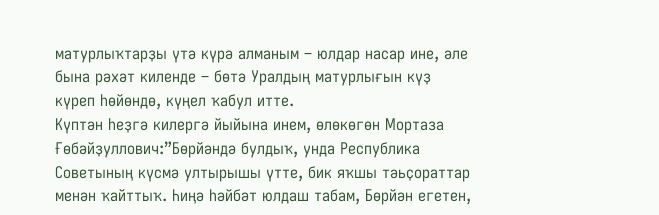матурлыҡтарҙы үтә күрә алманым – юлдар насар ине, әле бына рәхәт киленде – бөтә Уралдың матурлығын күҙ күреп һөйөндө, күңел ҡабул итте.
Күптән һеҙгә килергә йыйына инем, өлөкөгөн Мортаза Ғөбәйҙуллович:”Бөрйәндә булдыҡ, унда Республика Советының күсмә ултырышы үтте, бик яҡшы тәьҫораттар менән ҡайттыҡ. Һиңә һәйбәт юлдаш табам, Бөрйән егетен,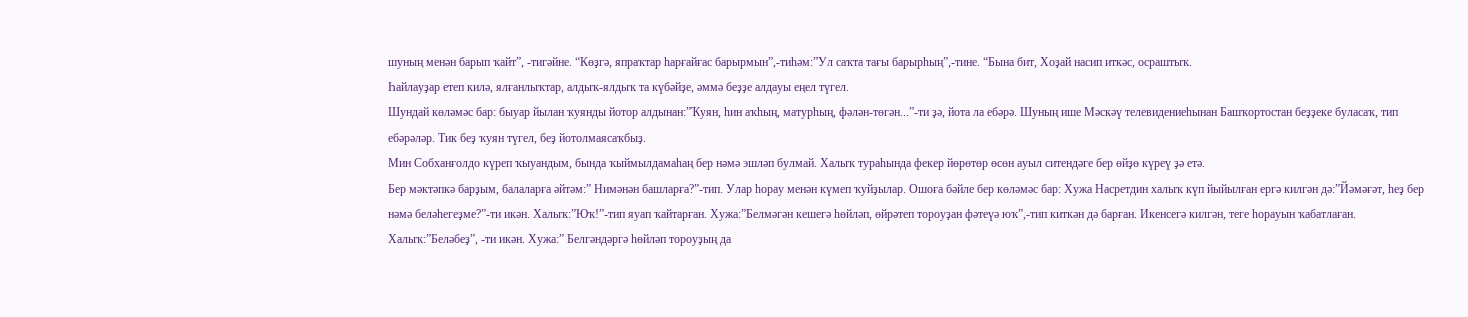шуның менән барып ҡайт”, -тигәйне. “Көҙгә, япраҡтар һарғайғас барырмын”,-тиһәм:”Ул саҡта тағы барырһың”,-тине. “Бына бит, Хоҙай насип иткәс, осраштыҡ.
Һайлауҙар етеп килә, ялғанлыҡтар, алдыҡ-ялдыҡ та күбәйҙе, әммә беҙҙе алдауы еңел түгел.
Шундай көләмәс бар: быуар йылан ҡуянды йотор алдынан:”Ҡуян, һин аҡһың, матурһың, фәлән-төгән...”-ти ҙә, йота ла ебәрә. Шуның ише Мәскәү телевидениеһынан Башҡортостан беҙҙеке буласаҡ, тип ебәрәләр. Тик беҙ ҡуян түгел, беҙ йотолмаясаҡбыҙ.
Мин Собханғолдо күреп ҡыуандым, бында ҡыймылдамаһаң бер нәмә эшләп булмай. Халыҡ тураһында фекер йөрөтөр өсөн ауыл ситендәге бер өйҙө күреү ҙә етә.
Бер мәктәпкә барҙым, балаларға әйтәм:” Нимәнән башларға?”-тип. Улар һорау менән күмеп ҡуйҙылар. Ошоға бәйле бер көләмәс бар: Хужа Насретдин халыҡ күп йыйылған ергә килгән дә:”Йәмәғәт, һеҙ бер нәмә беләһегеҙме?”-ти икән. Халыҡ:”Юҡ!”-тип яуап ҡайтарған. Хужа:”Белмәгән кешегә һөйләп, өйрәтеп тороуҙан фәтеүә юҡ”,-тип киткән дә барған. Икенсегә килгән, теге һорауын ҡабатлаған. Халыҡ:”Беләбеҙ”, -ти икән. Хужа:” Белгәндәргә һөйләп тороуҙың да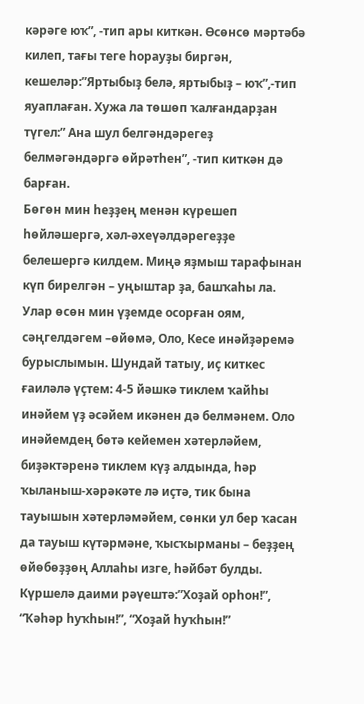кәрәге юҡ”, -тип ары киткән. Өсөнсө мәртәбә килеп, тағы теге һорауҙы биргән, кешеләр:”Яртыбыҙ белә, яртыбыҙ – юҡ”,-тип яуаплаған. Хужа ла төшөп ҡалғандарҙан түгел:” Ана шул белгәндәрегеҙ белмәгәндәргә өйрәтһен”, -тип киткән дә барған.
Бөгөн мин һеҙҙең менән күрешеп һөйләшергә, хәл-әхеүәлдәрегеҙҙе белешергә килдем. Миңә яҙмыш тарафынан күп бирелгән – уңыштар ҙа, башҡаһы ла. Улар өсөн мин үҙемде осорған оям, сәңгелдәгем –өйөмә, Оло, Кесе инәйҙәремә бурыслымын. Шундай татыу, иҫ киткес ғаиләлә үҫтем: 4-5 йәшкә тиклем ҡайһы инәйем үҙ әсәйем икәнен дә белмәнем. Оло инәйемдең бөтә кейемен хәтерләйем, биҙәктәренә тиклем күҙ алдында, һәр ҡыланыш-хәрәкәте лә иҫтә, тик бына тауышын хәтерләмәйем, сөнки ул бер ҡасан да тауыш күтәрмәне, ҡысҡырманы – беҙҙең өйөбөҙҙөң Аллаһы изге, һәйбәт булды.
Күршелә даими рәүештә:”Хоҙай орһон!”, “Ҡәһәр һуҡһын!”, “Хоҙай һуҡһын!”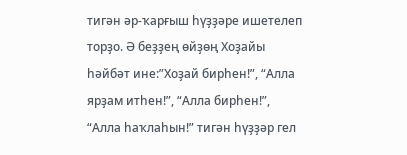тигән әр-ҡарғыш һүҙҙәре ишетелеп торҙо. Ә беҙҙең өйҙөң Хоҙайы һәйбәт ине:”Хоҙай бирһен!”, “Алла ярҙам итһен!”, “Алла бирһен!”, “Алла һаҡлаһын!” тигән һүҙҙәр гел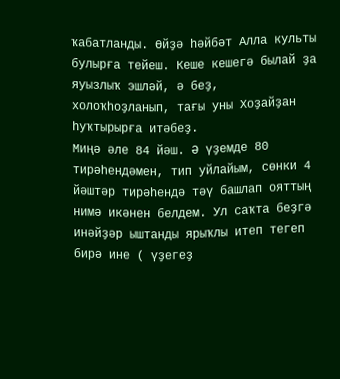ҡабатланды. Өйҙә һәйбәт Алла культы булырға тейеш. Кеше кешегә былай ҙа яуызлыҡ эшләй, ә беҙ, холоҡһоҙланып, тағы уны Хоҙайҙан һуҡтырырға итәбеҙ.
Миңә әле 84 йәш. Ә үҙемде 80 тирәһендәмен, тип уйлайым, сөнки 4 йәштәр тирәһендә тәү башлап ояттың нимә икәнен белдем. Ул саҡта беҙгә инәйҙәр ыштанды ярыҡлы итеп тегеп бирә ине ( үҙегеҙ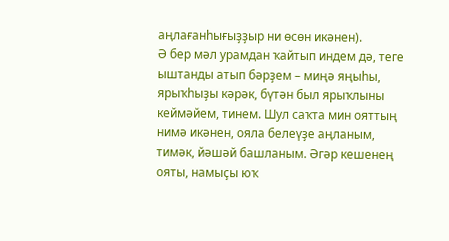аңлағанһығыҙҙыр ни өсөн икәнен).
Ә бер мәл урамдан ҡайтып индем дә, теге ыштанды атып бәрҙем – миңә яңыһы, ярыҡһыҙы кәрәк, бүтән был ярыҡлыны кеймәйем, тинем. Шул саҡта мин ояттың нимә икәнен, ояла белеүҙе аңланым, тимәк, йәшәй башланым. Әгәр кешенең ояты, намыҫы юҡ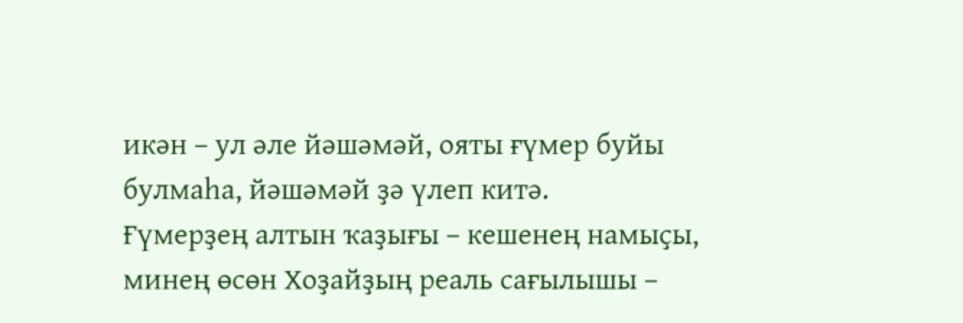икән – ул әле йәшәмәй, ояты ғүмер буйы булмаһа, йәшәмәй ҙә үлеп китә.
Ғүмерҙең алтын ҡаҙығы – кешенең намыҫы, минең өсөн Хоҙайҙың реаль сағылышы –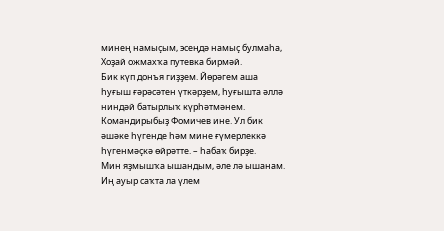минең намыҫым, эсеңдә намыҫ булмаһа, Хоҙай ожмахҡа путевка бирмәй.
Бик күп донъя гиҙҙем. Йөрәгем аша һуғыш ғәрәсәтен үткәрҙем, һуғышта әллә ниндәй батырлыҡ күрһәтмәнем. Командирыбыҙ Фомичев ине. Ул бик әшәке һүгенде һәм мине ғүмерлеккә һүгенмәҫкә өйрәтте. – һабаҡ бирҙе.
Мин яҙмышҡа ышандым, әле лә ышанам. Иң ауыр саҡта ла үлем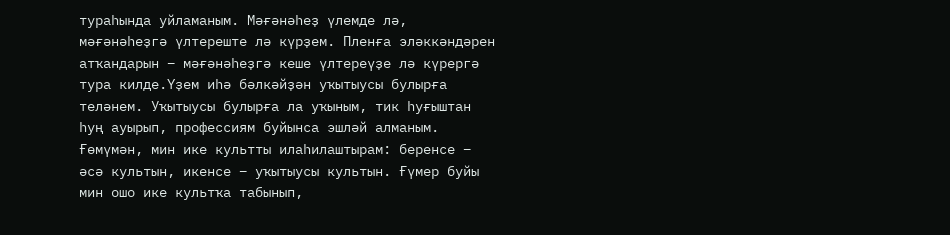тураһында уйламаным. Мәғәнәһеҙ үлемде лә, мәғәнәһеҙгә үлтереште лә күрҙем. Пленға эләккәндәрен атҡандарын – мәғәнәһеҙгә кеше үлтереүҙе лә күрергә тура килде.Үҙем иһә бәлкәйҙән уҡытыусы булырға теләнем. Уҡытыусы булырға ла уҡыным, тик һуғыштан һуң ауырып, профессиям буйынса эшләй алманым. Ғөмүмән, мин ике культты илаһилаштырам: беренсе – әсә культын, икенсе – уҡытыусы культын. Ғүмер буйы мин ошо ике культҡа табынып,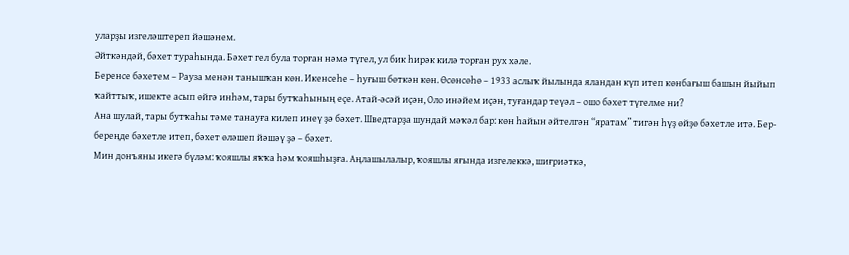уларҙы изгеләштереп йәшәнем.
Әйткәндәй, бәхет тураһында. Бәхет гел була торған нәмә түгел, ул бик һирәк килә торған рух хәле.
Беренсе бәхетем – Рауза менән танышҡан көн. Икенсеһе – һуғыш бөткән көн. Өсөнсөһө – 1933 аслыҡ йылында яландан күп итеп көнбағыш башын йыйып ҡайттыҡ, ишекте асып өйгә инһәм, тары бутҡаһының еҫе. Атай-әсәй иҫән, Оло инәйем иҫән, туғандар теүәл – ошо бәхет түгелме ни?
Ана шулай, тары бутҡаһы тәме танауға килеп инеү ҙә бәхет. Шведтарҙа шундай мәҡәл бар: көн һайын әйтелгән “яратам” тигән һүҙ өйҙө бәхетле итә. Бер-береңде бәхетле итеп, бәхет өләшеп йәшәү ҙә – бәхет.
Мин донъяны икегә бүләм: ҡояшлы яҡҡа һәм ҡояшһыҙға. Аңлашылалыр, ҡояшлы яғында изгелеккә, шиғриәткә,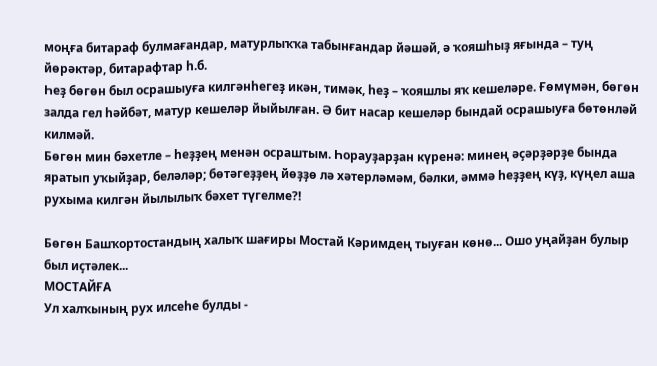моңға битараф булмағандар, матурлыҡҡа табынғандар йәшәй, ә ҡояшһыҙ яғында – туң йөрәктәр, битарафтар һ.б.
Һеҙ бөгөн был осрашыуға килгәнһегеҙ икән, тимәк, һеҙ – ҡояшлы яҡ кешеләре. Ғөмүмән, бөгөн залда гел һәйбәт, матур кешеләр йыйылған. Ә бит насар кешеләр бындай осрашыуға бөтөнләй килмәй.
Бөгөн мин бәхетле – һеҙҙең менән осраштым. Һорауҙарҙан күренә: минең әҫәрҙәрҙе бында яратып уҡыйҙар, беләләр; бөтәгеҙҙең йөҙҙө лә хәтерләмәм, бәлки, әммә һеҙҙең күҙ, күңел аша рухыма килгән йылылыҡ бәхет түгелме?!

Бөгөн Башҡортостандың халыҡ шағиры Мостай Кәримдең тыуған көнө... Ошо уңайҙан булыр был иҫтәлек...
МОСТАЙҒА
Ул халҡының рух илсеһе булды -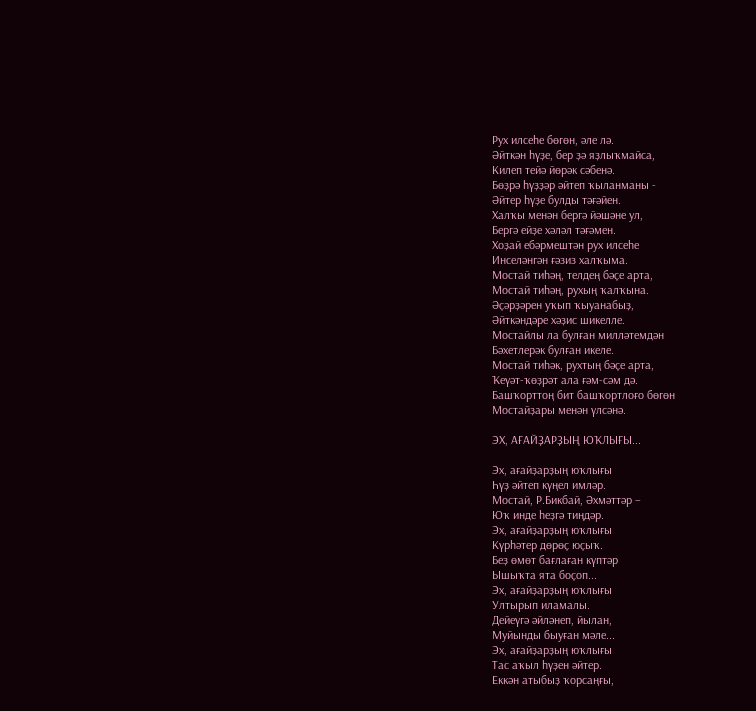Рух илсеһе бөгөн, әле лә.
Әйткән һүҙе, бер ҙә яҙлыҡмайса,
Килеп тейә йөрәк сәбенә.
Бөҙрә һүҙҙәр әйтеп ҡыланманы -
Әйтер һүҙе булды тәғәйен.
Халҡы менән бергә йәшәне ул,
Бергә ейҙе хәләл тәғәмен.
Хоҙай ебәрмештән рух илсеһе
Инселәнгән ғәзиз халҡыма.
Мостай тиһәң, телдең бәҫе арта,
Мостай тиһәң, рухың ҡалҡына.
Әҫәрҙәрен уҡып ҡыуанабыҙ,
Әйткәндәре хәҙис шикелле.
Мостайлы ла булған милләтемдән
Бәхетлерәк булған икеле.
Мостай тиһәк, рухтың бәҫе арта,
Ҡеүәт-ҡөҙрәт ала ғәм-сәм дә.
Башҡорттоң бит башҡортлоғо бөгөн
Мостайҙары менән үлсәнә.

ЭХ, АҒАЙҘАРҘЫҢ ЮҠЛЫҒЫ...

Эх, ағайҙарҙың юҡлығы
Һүҙ әйтеп күңел имләр.
Мостай, Р.Бикбай, Әхмәттәр –
Юҡ инде һеҙгә тиңдәр.
Эх, ағайҙарҙың юҡлығы
Күрһәтер дөрөҫ юҫыҡ.
Беҙ өмөт бағлаған күптәр
Ышыҡта ята боҫоп...
Эх, ағайҙарҙың юҡлығы
Ултырып иламалы.
Дейеүгә әйләнеп, йылан,
Муйынды быуған мәле...
Эх, ағайҙарҙың юҡлығы
Тас аҡыл һүҙен әйтер.
Еккән атыбыҙ ҡорсаңғы,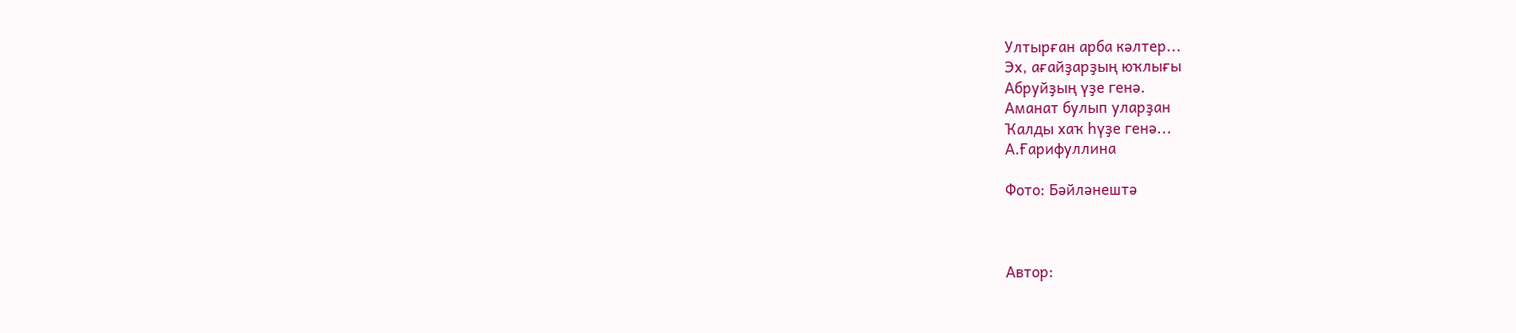Ултырған арба кәлтер...
Эх, ағайҙарҙың юҡлығы
Абруйҙың үҙе генә.
Аманат булып уларҙан
Ҡалды хаҡ һүҙе генә...
А.Ғарифуллина

Фото: Бәйләнештә



Автор: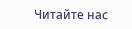Читайте нас